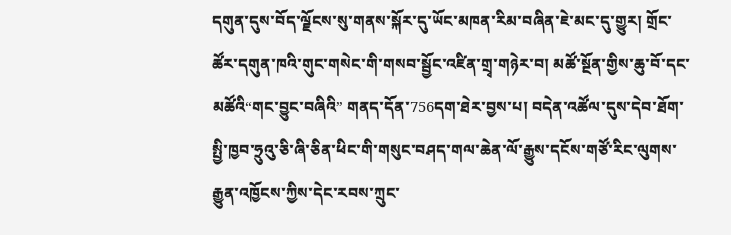དགུན་དུས་བོད་ལྗོངས་སུ་གནས་སྐོར་དུ་ཡོང་མཁན་རིམ་བཞིན་ཇེ་མང་དུ་གྱུར། གྲོང་ཚོར་དགུན་ཁའི་གུང་གསེང་གི་གསབ་སྦྱོང་འཛིན་གྲྭ་གཉེར་བ། མཚོ་སྔོན་གྱིས་ཆུ་བོ་དང་མཚོའི“གང་བྱུང་བཞིའི” གནད་དོན་756དག་ཐེར་བྱས་པ། བདེན་འཚོལ་དུས་དེབ་ཐོག་སྤྱི་ཁྱབ་ཧྲུའུ་ཅི་ཞི་ཅིན་ཕིང་གི་གསུང་བཤད་གལ་ཆེན་ལོ་རྒྱུས་དངོས་གཙོ་རིང་ལུགས་རྒྱུན་འཁྱོངས་ཀྱིས་དེང་རབས་ཀྲུང་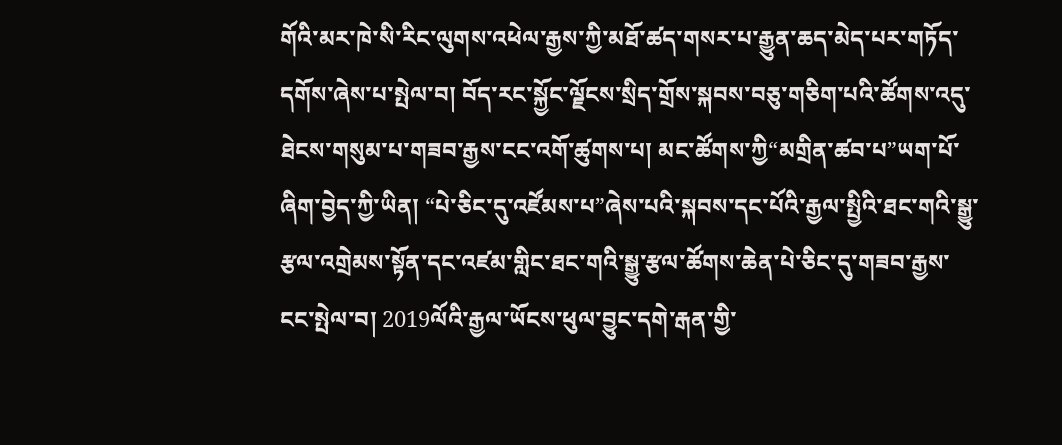གོའི་མར་ཁེ་སི་རིང་ལུགས་འཕེལ་རྒྱས་ཀྱི་མཐོ་ཚད་གསར་པ་རྒྱུན་ཆད་མེད་པར་གཏོད་དགོས་ཞེས་པ་སྤེལ་བ། བོད་རང་སྐྱོང་ལྗོངས་སྲིད་གྲོས་སྐབས་བཅུ་གཅིག་པའི་ཚོགས་འདུ་ཐེངས་གསུམ་པ་གཟབ་རྒྱས་ངང་འགོ་ཚུགས་པ། མང་ཚོགས་ཀྱི“མགྲིན་ཚབ་པ”ཡག་པོ་ཞིག་བྱེད་ཀྱི་ཡིན། “པེ་ཅིང་དུ་འཛོམས་པ”ཞེས་པའི་སྐབས་དང་པོའི་རྒྱལ་སྤྱིའི་ཐང་གའི་སྒྱུ་རྩལ་འགྲེམས་སྟོན་དང་འཛམ་གླིང་ཐང་གའི་སྒྱུ་རྩལ་ཚོགས་ཆེན་པེ་ཅིང་དུ་གཟབ་རྒྱས་ངང་སྤེལ་བ། 2019ལོའི་རྒྱལ་ཡོངས་ཕུལ་བྱུང་དགེ་རྒན་གྱི་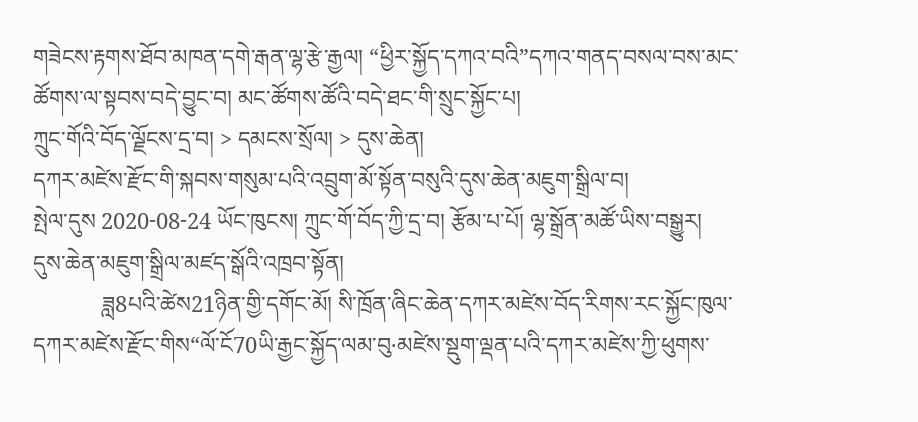གཟེངས་རྟགས་ཐོབ་མཁན་དགེ་རྒན་ལྷ་རྩེ་རྒྱལ། “ཕྱིར་སྐྱོད་དཀའ་བའི”དཀའ་གནད་བསལ་བས་མང་ཚོགས་ལ་སྟབས་བདེ་བྱུང་བ། མང་ཚོགས་ཚོའི་བདེ་ཐང་གི་སྲུང་སྐྱོང་པ།
ཀྲུང་གོའི་བོད་ལྗོངས་དྲ་བ། > དམངས་སྲོལ། > དུས་ཆེན།
དཀར་མཛེས་རྫོང་གི་སྐབས་གསུམ་པའི་འབྲུག་མོ་སྟོན་བསུའི་དུས་ཆེན་མཇུག་སྒྲིལ་བ།
སྤེལ་དུས 2020-08-24 ཡོང་ཁུངས། ཀྲུང་གོ་བོད་ཀྱི་དྲ་བ། རྩོམ་པ་པོ། ལྷ་སྒྲོན་མཚོ་ཡིས་བསྒྱུར།
དུས་ཆེན་མཇུག་སྒྲིལ་མཛད་སྒོའི་འཁྲབ་སྟོན།
            ཟླ8པའི་ཚེས21ཉིན་གྱི་དགོང་མོ། སི་ཁྲོན་ཞིང་ཆེན་དཀར་མཛེས་བོད་རིགས་རང་སྐྱོང་ཁུལ་དཀར་མཛེས་རྫོང་གིས“ལོ་ངོ70ཡི་རྒྱང་སྐྱོད་ལམ་བུ·མཛེས་སྡུག་ལྡན་པའི་དཀར་མཛེས་ཀྱི་ཕུགས་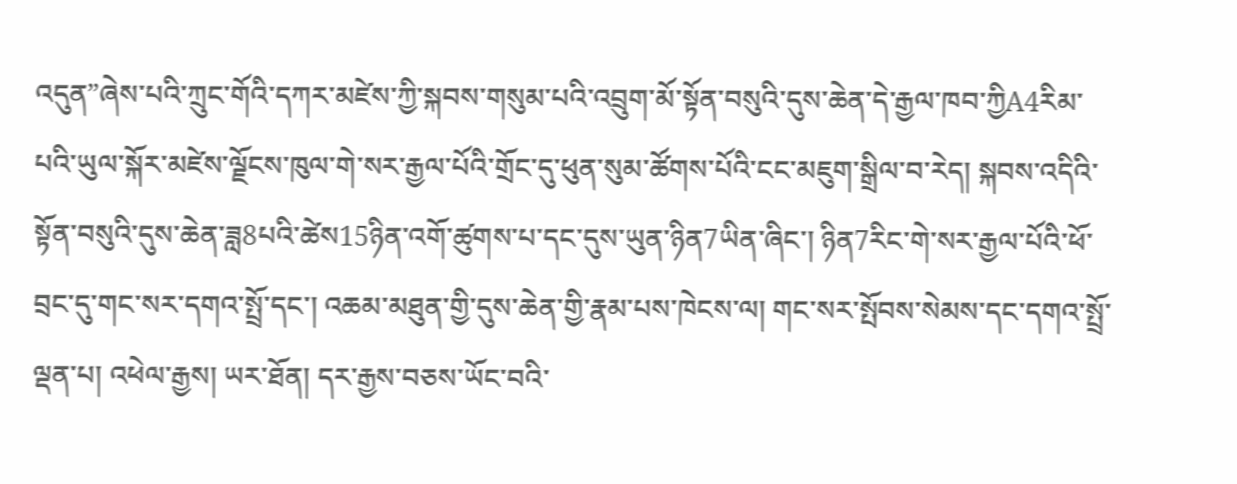འདུན”ཞེས་པའི་ཀྲུང་གོའི་དཀར་མཛེས་ཀྱི་སྐབས་གསུམ་པའི་འབྲུག་མོ་སྟོན་བསུའི་དུས་ཆེན་དེ་རྒྱལ་ཁབ་ཀྱིA4རིམ་པའི་ཡུལ་སྐོར་མཛེས་ལྗོངས་ཁུལ་གེ་སར་རྒྱལ་པོའི་གྲོང་དུ་ཕུན་སུམ་ཚོགས་པོའི་ངང་མཇུག་སྒྲིལ་བ་རེད། སྐབས་འདིའི་སྟོན་བསུའི་དུས་ཆེན་ཟླ8པའི་ཚེས15ཉིན་འགོ་ཚུགས་པ་དང་དུས་ཡུན་ཉིན7ཡིན་ཞིང་། ཉིན7རིང་གེ་སར་རྒྱལ་པོའི་ཕོ་བྲང་དུ་གང་སར་དགའ་སྤྲོ་དང་། འཆམ་མཐུན་གྱི་དུས་ཆེན་གྱི་རྣམ་པས་ཁེངས་ལ། གང་སར་སྤོབས་སེམས་དང་དགའ་སྤྲོ་ལྡན་པ། འཕེལ་རྒྱས། ཡར་ཐོན། དར་རྒྱས་བཅས་ཡོང་བའི་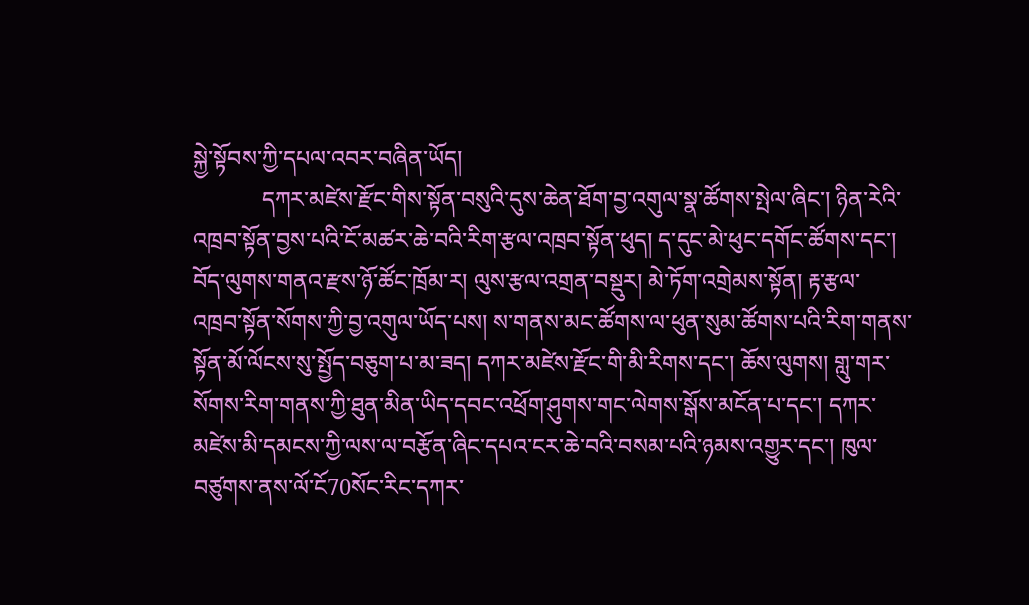སྐྱེ་སྟོབས་ཀྱི་དཔལ་འབར་བཞིན་ཡོད།
            དཀར་མཛེས་རྫོང་གིས་སྟོན་བསུའི་དུས་ཆེན་ཐོག་བྱ་འགུལ་སྣ་ཚོགས་སྤེལ་ཞིང་། ཉིན་རེའི་འཁྲབ་སྟོན་བྱས་པའི་ངོ་མཚར་ཆེ་བའི་རིག་རྩལ་འཁྲབ་སྟོན་ཕུད། ད་དུང་མེ་ཕུང་དགོང་ཚོགས་དང་། བོད་ལུགས་གནའ་རྫས་ཉོ་ཚོང་ཁྲོམ་ར། ལུས་རྩལ་འགྲན་བསྡུར། མེ་ཏོག་འགྲེམས་སྟོན། རྟ་རྩལ་འཁྲབ་སྟོན་སོགས་ཀྱི་བྱ་འགུལ་ཡོད་པས། ས་གནས་མང་ཚོགས་ལ་ཕུན་སུམ་ཚོགས་པའི་རིག་གནས་སྟོན་མོ་ལོངས་སུ་སྤྱོད་བཅུག་པ་མ་ཟད། དཀར་མཛེས་རྫོང་གི་མི་རིགས་དང་། ཆོས་ལུགས། གླུ་གར་སོགས་རིག་གནས་ཀྱི་ཐུན་མིན་ཡིད་དབང་འཕྲོག་ཤུགས་གང་ལེགས་སྒོས་མངོན་པ་དང་། དཀར་མཛེས་མི་དམངས་ཀྱི་ལས་ལ་བརྩོན་ཞིང་དཔའ་ངར་ཆེ་བའི་བསམ་པའི་ཉམས་འགྱུར་དང་། ཁུལ་བཙུགས་ནས་ལོ་ངོ70སོང་རིང་དཀར་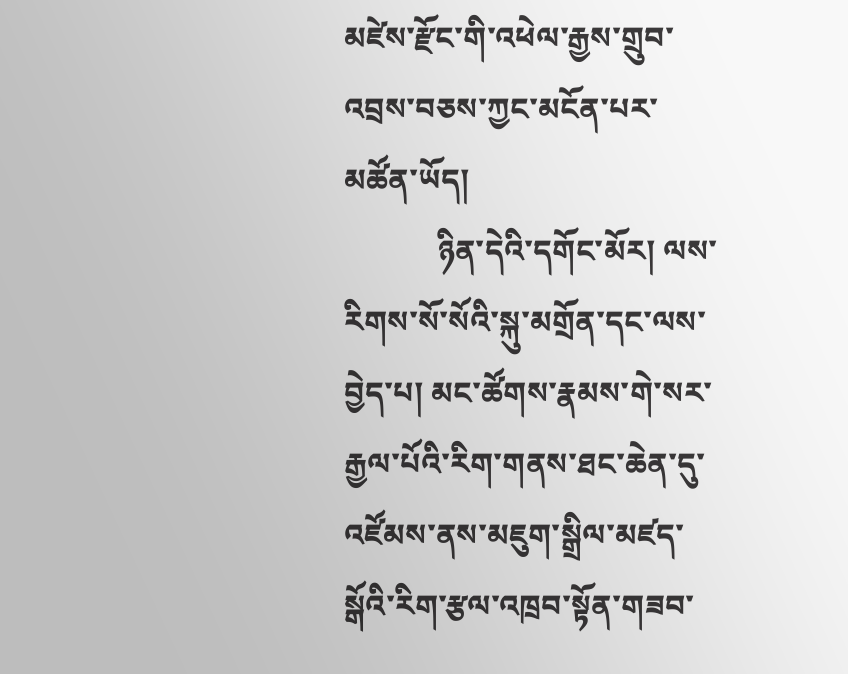མཛེས་རྫོང་གི་འཕེལ་རྒྱས་གྲུབ་འབྲས་བཅས་ཀྱང་མངོན་པར་མཚོན་ཡོད།
            ཉིན་དེའི་དགོང་མོར། ལས་རིགས་སོ་སོའི་སྐུ་མགྲོན་དང་ལས་བྱེད་པ། མང་ཚོགས་རྣམས་གེ་སར་རྒྱལ་པོའི་རིག་གནས་ཐང་ཆེན་དུ་འཛོམས་ནས་མཇུག་སྒྲིལ་མཛད་སྒོའི་རིག་རྩལ་འཁྲབ་སྟོན་གཟབ་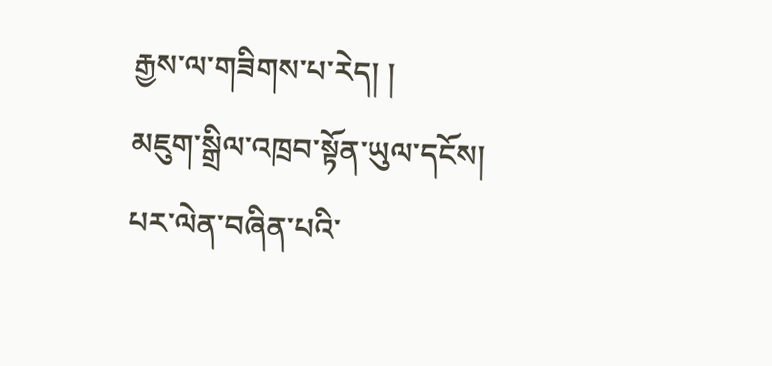རྒྱས་ལ་གཟིགས་པ་རེད། །
མཇུག་སྒྲིལ་འཁྲབ་སྟོན་ཡུལ་དངོས།
པར་ལེན་བཞིན་པའི་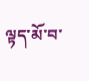ལྟད་མོ་བ་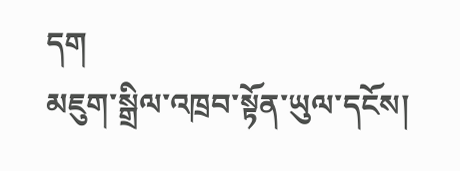དག
མཇུག་སྒྲིལ་འཁྲབ་སྟོན་ཡུལ་དངོས།